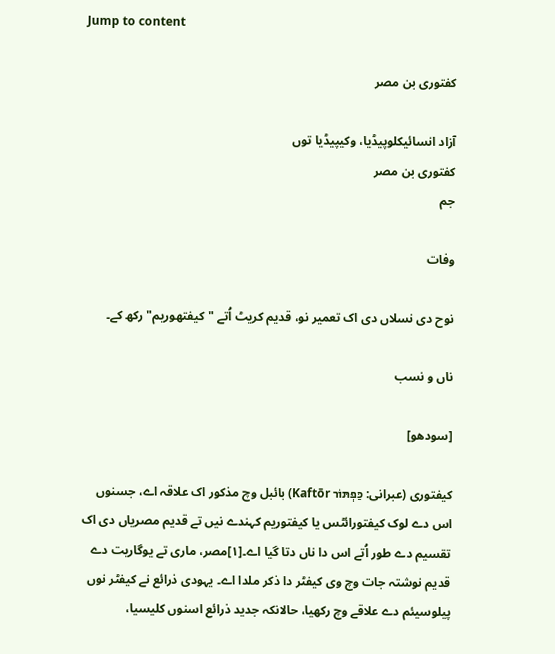Jump to content

کفتوری بن مصر

آزاد انسائیکلوپیڈیا، وکیپیڈیا توں
کفتوری بن مصر
جم

وفات

نوح دی نسلاں دی اک تعمیر نو، قدیم کریٹ اُتے "کیفتھوریم" رکھ کے۔

ناں و نسب

[سودھو]

کیفتوری (عبرانی: כַּפְתּוֹר Kaftōr) بائبل وچ مذکور اک علاقہ اے، جسنوں اس دے لوک کیفتورائٹس یا کیفتوریم کہندے نيں تے قدیم مصریاں دی اک تقسیم دے طور اُتے اس دا ناں دتا گیا اے۔[۱]مصر، ماری تے یوگاریت دے قدیم نوشتہ جات وچ وی کیفٹر دا ذکر ملدا اے۔ یہودی ذرائع نے کیفٹر نوں پیلوسیئم دے علاقے وچ رکھیا، حالانکہ جدید ذرائع اسنوں کلیسیا،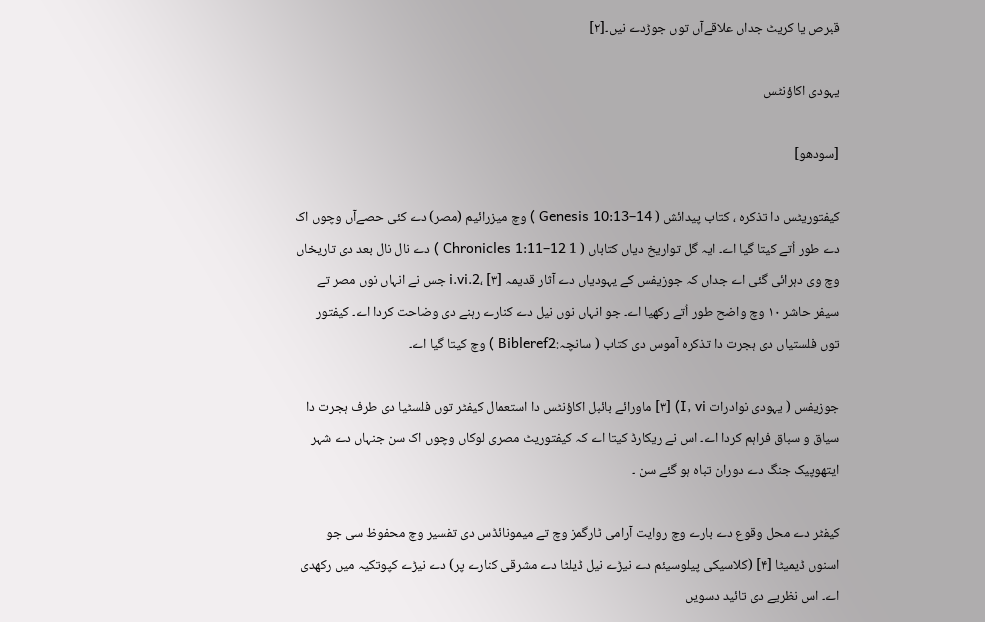قبرص یا کریٹ جداں علاقےآں توں جوڑدے نيں۔[۲]

یہودی اکاؤنٹس

[سودھو]

کیفتوریٹس دا تذکرہ ، کتاب پیدائش ( Genesis 10:13–14 ) وچ میزرائیم (مصر) دے کئی حصےآں وچوں اک دے طور اُتے کيتا گیا اے۔ ایہ گل تواریخ دیاں کتاباں ( 1 Chronicles 1:11–12 ) دے نال نال بعد دی تاریخاں وچ وی دہرائی گئی اے جداں کہ جوزیفس کے یہودیاں دے آثار قدیمہ i.vi.2، [۳] جس نے انہاں نوں مصر تے سیفر حاشر ۱۰ وچ واضح طور اُتے رکھیا اے۔ جو انہاں نوں نیل دے کنارے رہنے دی وضاحت کردا اے۔ کیفتور توں فلستیاں دی ہجرت دا تذکرہ آموس دی کتاب ( سانچہ:Bibleref2 ) وچ کيتا گیا اے۔

جوزیفس ( یہودی نوادرات I, vi) [۳] ماورائے بائبل اکاؤنٹس دا استعمال کیفٹر توں فلسٹیا دی طرف ہجرت دا سیاق و سباق فراہم کردا اے۔ اس نے ریکارڈ کيتا اے کہ کیفتوریٹ مصری لوکاں وچوں اک سن جنہاں دے شہر ایتھوپیک جنگ دے دوران تباہ ہو گئے سن ۔

کیفٹر دے محل وقوع دے بارے وچ روایت آرامی ٹارگمز وچ تے میمونائڈس دی تفسیر وچ محفوظ سی جو اسنوں ڈیمیٹا [۴] (کلاسیکی پیلوسیئم دے نیڑے نیل ڈیلٹا دے مشرقی کنارے پر) دے نیڑے کپوتکیہ ميں رکھدی اے۔ اس نظریے دی تائید دسويں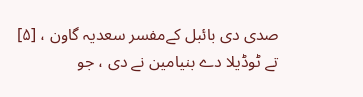صدی دی بائبل کےمفسر سعدیہ گاون ، [۵] تے ٹوڈیلا دے بنیامین نے دی ، جو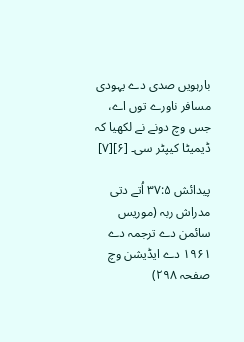بارہويں صدی دے یہودی مسافر ناورے توں اے، جس وچ دونے نے لکھیا کہ ڈیمیٹا کیپٹر سی۔ [۶][۷]

پیدائش ۳۷:۵ اُتے دتی مدراش ربہ (موریس سائمن دے ترجمہ دے ۱۹۶۱ دے ایڈیشن وچ صفحہ ۲۹۸)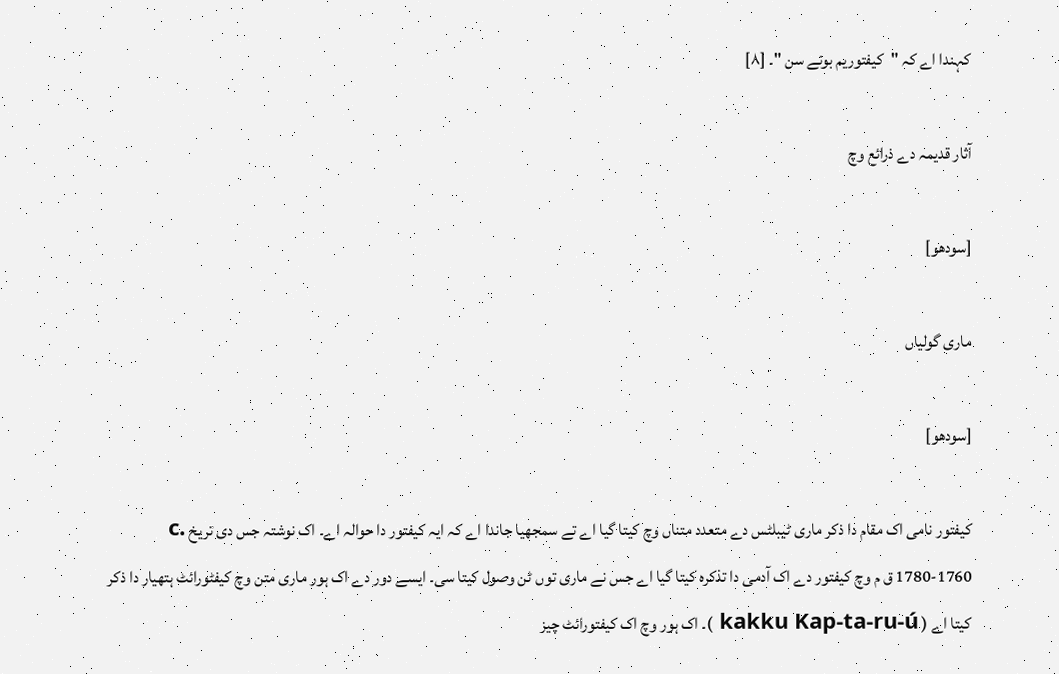کہندا اے کہ "کیفتوریم بونے سن "۔ [۸]

آثار قدیمہ دے ذرائع وچ

[سودھو]

ماری گولیاں

[سودھو]

کیفتور نامی اک مقام دا ذکر ماری ٹیبلٹس دے متعدد متناں وچ کيتا گیا اے تے سمجھیا جاندا اے کہ ایہ کیفتور دا حوالہ اے۔ اک نوشتہ جس دی تریخ c. 1780-1760 ق م وچ کیفتور دے اک آدمی دا تذکرہ کيتا گیا اے جس نے ماری توں ٹن وصول کيتا سی۔ ايسے دور دے اک ہور ماری متن وچ کیفٹورائٹ ہتھیار دا ذکر کيتا اے ( kakku Kap-ta-ru-ú )۔ اک ہور وچ اک کیفتورائٹ چیز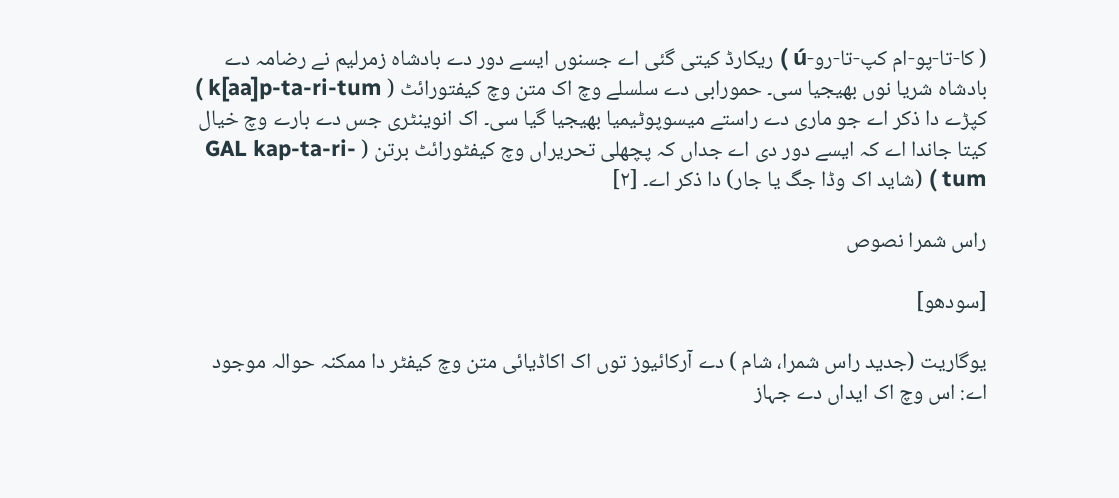( کا-تا-پو-ام کپ-تا-رو-ú ) ریکارڈ کيتی گئی اے جسنوں ايسے دور دے بادشاہ زمرلیم نے رضامہ دے بادشاہ شریا نوں بھیجیا سی۔ حمورابی دے سلسلے وچ اک متن وچ کیفتورائٹ ( k[aa]p-ta-ri-tum ) کپڑے دا ذکر اے جو ماری دے راستے میسوپوٹیمیا بھیجیا گیا سی۔ اک انوینٹری جس دے بارے وچ خیال کيتا جاندا اے کہ ايسے دور دی اے جداں کہ پچھلی تحریراں وچ کیفٹورائٹ برتن ( GAL kap-ta-ri-tum ) (شاید اک وڈا جگ یا جار) دا ذکر اے۔ [۲]

راس شمرا نصوص

[سودھو]

یوگاریت (جدید راس شمرا، شام ) دے آرکائیوز توں اک اکاڈیائی متن وچ کیفٹر دا ممکنہ حوالہ موجود اے: اس وچ اک ایداں دے جہاز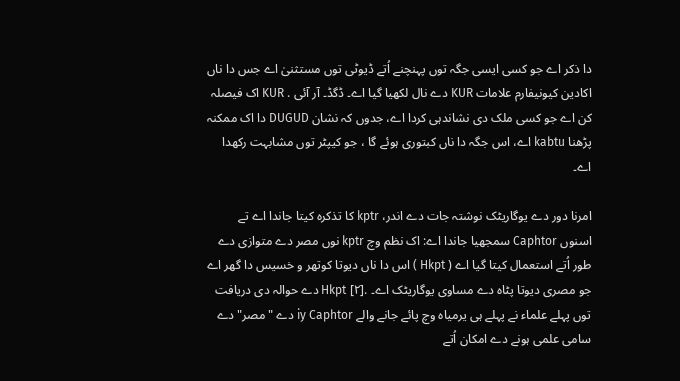دا ذکر اے جو کسی ایسی جگہ توں پہنچنے اُتے ڈیوٹی توں مستثنیٰ اے جس دا ناں اکادین کیونیفارم علامات KUR دے نال لکھیا گیا اے۔ ڈگڈ۔ آر آئی . KUR اک فیصلہ کن اے جو کسی ملک دی نشاندہی کردا اے، جدوں کہ نشان DUGUD دا اک ممکنہ پڑھنا kabtu اے، اس جگہ دا ناں کبتوری ہوئے گا ، جو کیپٹر توں مشابہت رکھدا اے۔

امرنا دور دے یوگاریٹک نوشتہ جات دے اندر، kptr کا تذکرہ کيتا جاندا اے تے اسنوں Caphtor سمجھیا جاندا اے: اک نظم وچ kptr نوں مصر دے متوازی دے طور اُتے استعمال کيتا گیا اے ( Hkpt ) اس دا ناں دیوتا کوتھر و خسیس دا گھر اے جو مصری دیوتا پٹاہ دے مساوی یوگاریٹک اے۔ .[۲] Hkpt دے حوالہ دی دریافت توں پہلے علماء نے پہلے ہی یرمیاہ وچ پائے جانے والے iy Caphtor دے "مصر" دے سامی علمی ہونے دے امکان اُتے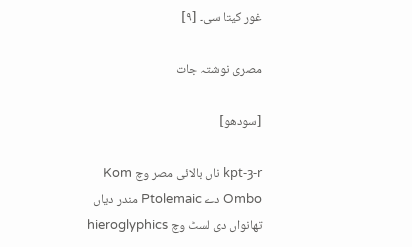غور کيتا سی۔ [۹]

مصری نوشتہ جات

[سودھو]

kpt-ȝ-r ناں بالائی مصر وچ Kom Ombo دے Ptolemaic مندر دیاں تھانواں دی لسٹ وچ hieroglyphics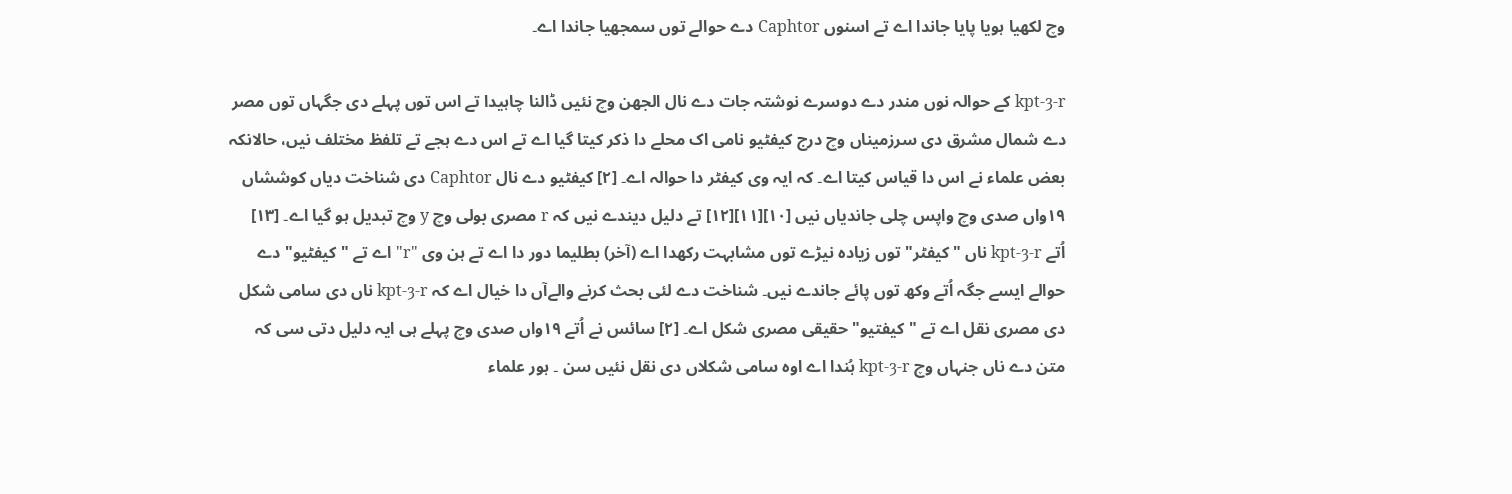وچ لکھیا ہويا پایا جاندا اے تے اسنوں Caphtor دے حوالے توں سمجھیا جاندا اے۔

kpt-ȝ-r کے حوالہ نوں مندر دے دوسرے نوشتہ جات دے نال الجھن وچ نئيں ڈالنا چاہیدا تے اس توں پہلے دی جگہاں توں مصر دے شمال مشرق دی سرزمیناں وچ درج کیفٹیو نامی اک محلے دا ذکر کيتا گیا اے تے اس دے ہجے تے تلفظ مختلف نيں، حالانکہ بعض علماء نے اس دا قیاس کيتا اے۔ کہ ایہ وی کیفٹر دا حوالہ اے۔ [۲] کیفٹیو دے نال Caphtor دی شناخت دیاں کوششاں ۱۹واں صدی وچ واپس چلی جاندیاں نيں [۱۰][۱۱][۱۲] تے دلیل دیندے نيں کہ r مصری بولی وچ y وچ تبدیل ہو گیا اے۔ [۱۳] اُتے kpt-ȝ-r ناں "کیفٹر" توں زیادہ نیڑے توں مشابہت رکھدا اے (آخر) بطلیما دور دا اے تے ہن وی "r" اے تے "کیفٹیو" دے حوالے ايسے جگہ اُتے وکھ توں پائے جاندے نيں۔ شناخت دے لئی بحث کرنے والےآں دا خیال اے کہ kpt-ȝ-r ناں دی سامی شکل دی مصری نقل اے تے "کیفتیو" حقیقی مصری شکل اے۔ [۲] سائس نے اُتے ۱۹واں صدی وچ پہلے ہی ایہ دلیل دتی سی کہ متن دے ناں جنہاں وچ kpt-ȝ-r ہُندا اے اوہ سامی شکلاں دی نقل نئيں سن ۔ ہور علماء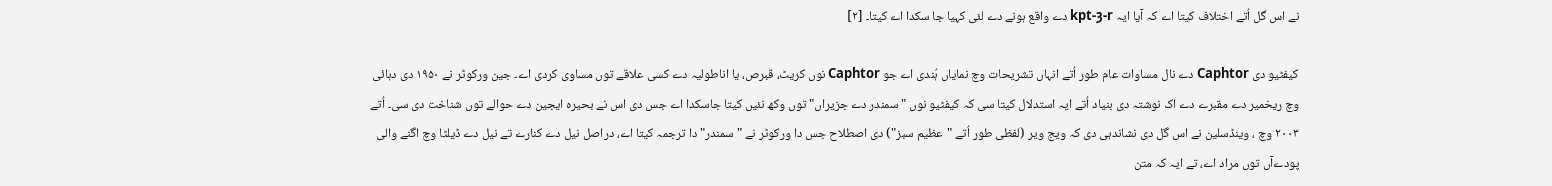نے اس گل اُتے اختلاف کيتا اے کہ آیا ایہ kpt-ȝ-r دے واقع ہونے دے لئی کہیا جا سکدا اے کيتا۔ [۲]

کیفٹیو دی Caphtor دے نال مساوات عام طور اُتے انہاں تشریحات وچ نمایاں ہُندی اے جو Caphtor نوں کریٹ، قبرص، یا اناطولیہ دے کسی علاقے توں مساوی کردی اے۔ جین ورکوٹر نے ۱۹۵۰ دی دہائی وچ ریخمیر دے مقبرے دے اک نوشتہ دی بنیاد اُتے ایہ استدلال کيتا سی کہ کیفٹیو نوں "سمندر دے جزیراں" توں وکھ نئيں کيتا جاسکدا اے جس دی اس نے بحیرہ ایجین دے حوالے توں شناخت دی سی۔ اُتے ۲۰۰۳ وچ ، وینڈسلین نے اس گل دی نشاندہی دی کہ ویج ویر (لفظی طور اُتے "عظیم سبز") دی اصطلاح جس دا ورکوٹر نے "سمندر" دا ترجمہ کيتا اے، دراصل نیل دے کنارے تے نیل دے ڈیلٹا وچ اگنے والی پودےآں توں مراد اے، تے ایہ کہ متن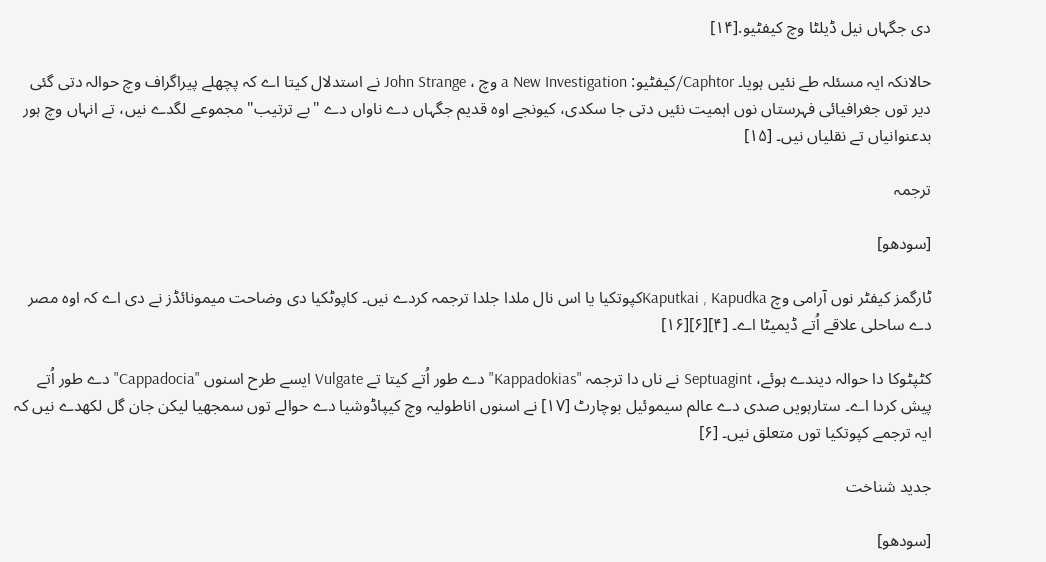دی جگہاں نیل ڈیلٹا وچ کیفٹیو.[۱۴]

حالانکہ ایہ مسئلہ طے نئيں ہويا۔ Caphtor/کیفٹیو: a New Investigation وچ ، John Strange نے استدلال کيتا اے کہ پچھلے پیراگراف وچ حوالہ دتی گئی دیر توں جغرافیائی فہرستاں نوں اہمیت نئيں دتی جا سکدی، کیونجے اوہ قدیم جگہاں دے ناواں دے "بے ترتیب" مجموعے لگدے نيں، تے انہاں وچ ہور بدعنوانیاں تے نقلیاں نيں۔ [۱۵]

ترجمہ

[سودھو]

ٹارگمز کیفٹر نوں آرامی وچ Kaputkai , Kapudkaکپوتکیا یا اس نال ملدا جلدا ترجمہ کردے نيں۔ کاپوٹکیا دی وضاحت میمونائڈز نے دی اے کہ اوہ مصر دے ساحلی علاقے اُتے ڈیمیٹا اے۔ [۴][۶][۱۶]

کٹپٹوکا دا حوالہ دیندے ہوئے، Septuagint نے ناں دا ترجمہ "Kappadokias" دے طور اُتے کيتا تے Vulgate ايسے طرح اسنوں "Cappadocia" دے طور اُتے پیش کردا اے۔ ستارہويں صدی دے عالم سیموئیل بوچارٹ [۱۷] نے اسنوں اناطولیہ وچ کیپاڈوشیا دے حوالے توں سمجھیا لیکن جان گل لکھدے نيں کہ ایہ ترجمے کپوتکیا توں متعلق نيں۔ [۶]

جدید شناخت

[سودھو]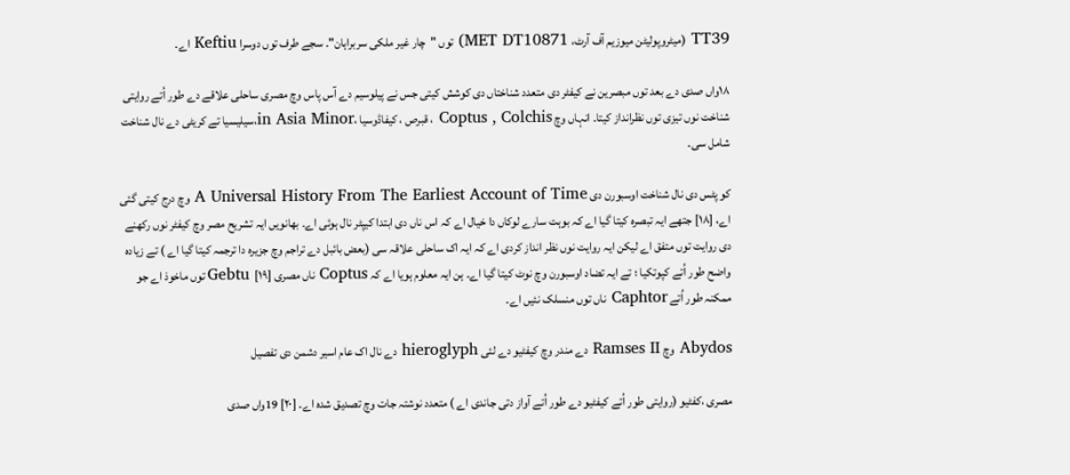TT39 (میٹروپولیٹن میوزیم آف آرٹ، MET DT10871) توں "چار غیر ملکی سربراہان"۔ سجے طرف توں دوسرا Keftiu اے۔

۱۸واں صدی دے بعد توں مبصرین نے کیفٹر دی متعدد شناختاں دی کوشش کيتی جس نے پیلوسیم دے آس پاس وچ مصری ساحلی علاقے دے طور اُتے روايتی شناخت نوں تیزی توں نظرانداز کيتا۔ انہاں وچ Coptus , Colchis ، قبرص ، کیفاڈوسیا ،in Asia Minor،سیلیسیا تے کریٹی دے نال شناخت شامل سی۔

کو پٹس دی نال شناخت اوسبورن دی A Universal History From The Earliest Account of Time وچ درج کيتی گئی اے، [۱۸] جتھے ایہ تبصرہ کيتا گیا اے کہ بوہت سارے لوکاں دا خیال اے کہ اس ناں دی ابتدا کیپٹر نال ہوئی اے۔ بھانويں ایہ تشریح مصر وچ کیفٹر نوں رکھنے دی روایت توں متفق اے لیکن ایہ روایت نوں نظر انداز کردی اے کہ ایہ اک ساحلی علاقہ سی (بعض بائبل دے تراجم وچ جزیرہ دا ترجمہ کيتا گیا اے ) تے زیادہ واضح طور اُتے کپوتکیا ؛ تے ایہ تضاد اوسبورن وچ نوٹ کيتا گیا اے۔ ہن ایہ معلوم ہويا اے کہ Coptus ناں مصری Gebtu [۱۹] توں ماخوذ اے جو ممکنہ طور اُتے Caphtor ناں توں منسلک نئيں اے۔

Abydos وچ Ramses II دے مندر وچ کیفٹیو دے لئی hieroglyph دے نال اک عام اسیر دشمن دی تفصیل

مصری ،کفٹیو (روايتی طور اُتے کیفٹیو دے طور اُتے آواز دتی جاندی اے ) متعدد نوشتہ جات وچ تصدیق شدہ اے۔ [۲۰] 19واں صدی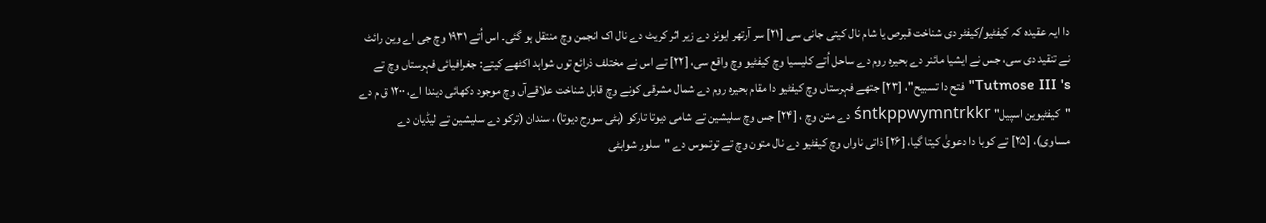دا ایہ عقیدہ کہ کیفٹیو/کیفٹر دی شناخت قبرص یا شام نال کيتی جانی سی [۲۱] سر آرتھر ایونز دے زیر اثر کریٹ دے نال اک انجمن وچ منتقل ہو گئی۔ اس اُتے ۱۹۳۱ وچ جی اے وین رائٹ نے تنقید دی سی، جس نے ایشیا مائنر دے بحیرہ روم دے ساحل اُتے کلیسیا وچ کیفٹیو وچ واقع سی، [۲۲] تے اس نے مختلف ذرائع توں شواہد اکٹھے کيتے: جغرافیائی فہرستاں وچ تے Tutmose III 's" فتح دا تسبیح"، [۲۳] جتھے فہرستاں وچ کیفٹیو دا مقام بحیرہ روم دے شمال مشرقی کونے وچ قابل شناخت علاقےآں وچ موجود دکھائی دیندا اے، ۱۲۰۰ ق م دے "کیفٹیوین اسپیل" śntkppwymntrkkr دے متن وچ ، [۲۴] جس وچ سلیشین تے شامی دیوتا تارکو (ہٹی سورج دیوتا)، سندان (ترکو دے سلیشین تے لیڈیان دے مساوی)، [۲۵] تے کوبا دا دعویٰ کيتا گیا، [۲۶] ذاتی ناواں وچ کیفٹیو دے نال متون وچ تے توتموس دے "سلور شوابٹی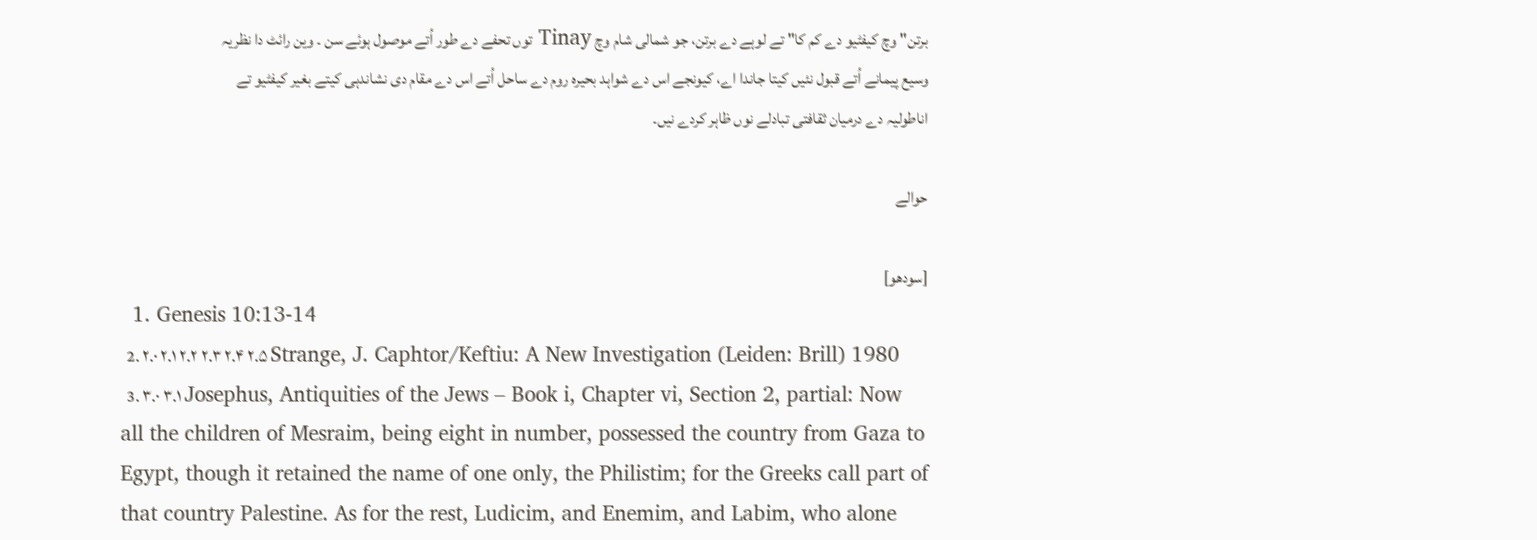برتن" وچ کیفٹیو دے کم کا" تے لوہے دے برتن، جو شمالی شام وچ Tinay توں تحفے دے طور اُتے موصول ہوئے سن ۔ وین رائٹ دا نظریہ وسیع پیمانے اُتے قبول نئيں کيتا جاندا اے، کیونجے اس دے شواہد بحیرہ روم دے ساحل اُتے اس دے مقام دی نشاندہی کيتے بغیر کیفٹیو تے اناطولیہ دے درمیان ثقافتی تبادلے نوں ظاہر کردے نيں۔

حوالے

[سودھو]
  1. Genesis 10:13-14
  2. ۲.۰ ۲.۱ ۲.۲ ۲.۳ ۲.۴ ۲.۵ Strange, J. Caphtor/Keftiu: A New Investigation (Leiden: Brill) 1980
  3. ۳.۰ ۳.۱ Josephus, Antiquities of the Jews – Book i, Chapter vi, Section 2, partial: Now all the children of Mesraim, being eight in number, possessed the country from Gaza to Egypt, though it retained the name of one only, the Philistim; for the Greeks call part of that country Palestine. As for the rest, Ludicim, and Enemim, and Labim, who alone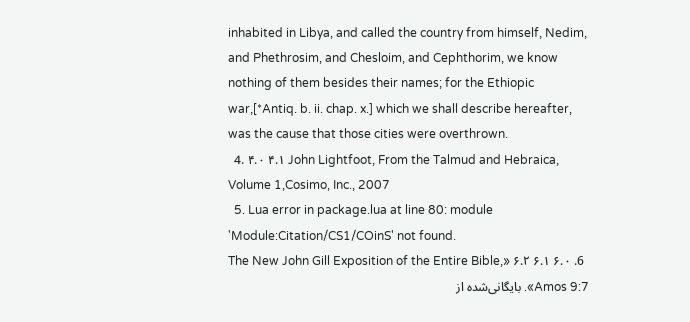inhabited in Libya, and called the country from himself, Nedim, and Phethrosim, and Chesloim, and Cephthorim, we know nothing of them besides their names; for the Ethiopic war,[*Antiq. b. ii. chap. x.] which we shall describe hereafter, was the cause that those cities were overthrown.
  4. ۴.۰ ۴.۱ John Lightfoot, From the Talmud and Hebraica, Volume 1,Cosimo, Inc., 2007
  5. Lua error in package.lua at line 80: module 'Module:Citation/CS1/COinS' not found.
  6. ۶.۰ ۶.۱ ۶.۲ «The New John Gill Exposition of the Entire Bible, Amos 9:7». بایگانی‌شده از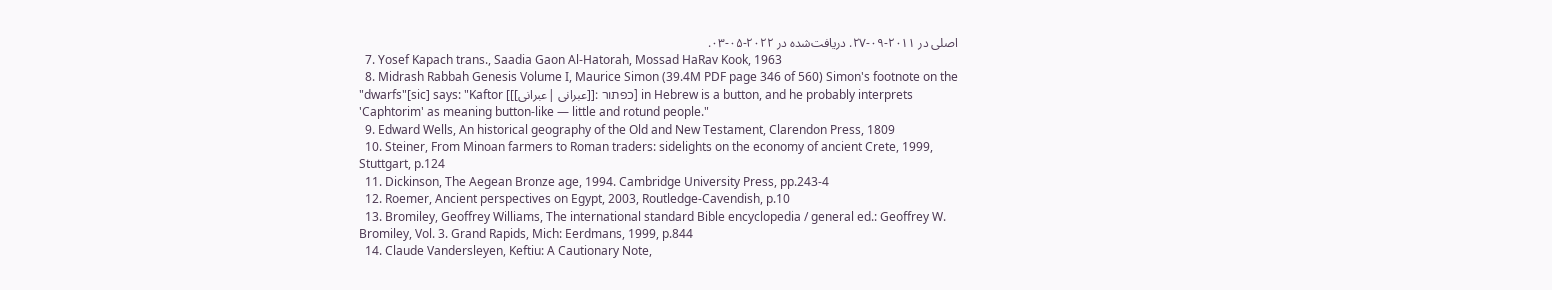اصلی در ۲۰۱۱-۰۹-۲۷. دریافت‌شده در ۲۰۲۲-۰۵-۰۳.
  7. Yosef Kapach trans., Saadia Gaon Al-Hatorah, Mossad HaRav Kook, 1963
  8. Midrash Rabbah Genesis Volume I, Maurice Simon (39.4M PDF page 346 of 560) Simon's footnote on the "dwarfs"[sic] says: "Kaftor [[[عبرانی |عبرانی]]: כפתור] in Hebrew is a button, and he probably interprets 'Caphtorim' as meaning button-like — little and rotund people."
  9. Edward Wells, An historical geography of the Old and New Testament, Clarendon Press, 1809
  10. Steiner, From Minoan farmers to Roman traders: sidelights on the economy of ancient Crete, 1999, Stuttgart, p.124
  11. Dickinson, The Aegean Bronze age, 1994. Cambridge University Press, pp.243-4
  12. Roemer, Ancient perspectives on Egypt, 2003, Routledge-Cavendish, p.10
  13. Bromiley, Geoffrey Williams, The international standard Bible encyclopedia / general ed.: Geoffrey W. Bromiley, Vol. 3. Grand Rapids, Mich: Eerdmans, 1999, p.844
  14. Claude Vandersleyen, Keftiu: A Cautionary Note,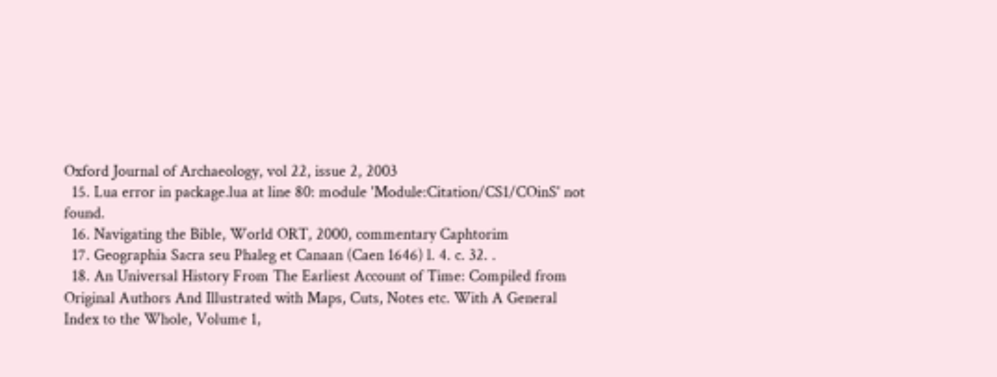Oxford Journal of Archaeology, vol 22, issue 2, 2003
  15. Lua error in package.lua at line 80: module 'Module:Citation/CS1/COinS' not found.
  16. Navigating the Bible, World ORT, 2000, commentary Caphtorim
  17. Geographia Sacra seu Phaleg et Canaan (Caen 1646) l. 4. c. 32. .
  18. An Universal History From The Earliest Account of Time: Compiled from Original Authors And Illustrated with Maps, Cuts, Notes etc. With A General Index to the Whole, Volume 1,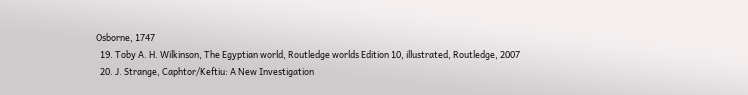Osborne, 1747
  19. Toby A. H. Wilkinson, The Egyptian world, Routledge worlds Edition 10, illustrated, Routledge, 2007
  20. J. Strange, Caphtor/Keftiu: A New Investigation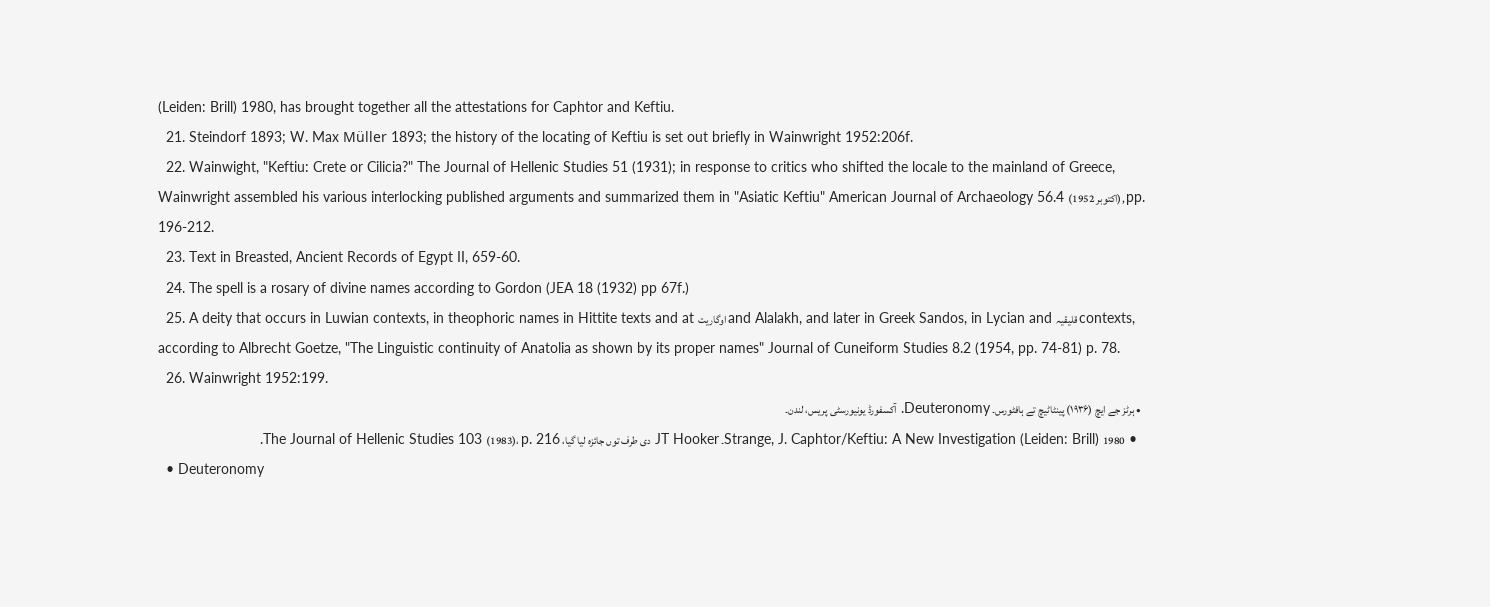(Leiden: Brill) 1980, has brought together all the attestations for Caphtor and Keftiu.
  21. Steindorf 1893; W. Max Müller 1893; the history of the locating of Keftiu is set out briefly in Wainwright 1952:206f.
  22. Wainwight, "Keftiu: Crete or Cilicia?" The Journal of Hellenic Studies 51 (1931); in response to critics who shifted the locale to the mainland of Greece, Wainwright assembled his various interlocking published arguments and summarized them in "Asiatic Keftiu" American Journal of Archaeology 56.4 (اکتوبر 1952), pp. 196-212.
  23. Text in Breasted, Ancient Records of Egypt II, 659-60.
  24. The spell is a rosary of divine names according to Gordon (JEA 18 (1932) pp 67f.)
  25. A deity that occurs in Luwian contexts, in theophoric names in Hittite texts and at اوگاریت and Alalakh, and later in Greek Sandos, in Lycian and قلیقیہ contexts, according to Albrecht Goetze, "The Linguistic continuity of Anatolia as shown by its proper names" Journal of Cuneiform Studies 8.2 (1954, pp. 74-81) p. 78.
  26. Wainwright 1952:199.
  • ہرٹز جے ایچ (۱۹۳۶) پینٹاٹیچ تے ہافٹورس۔ Deuteronomy. آکسفورڈ یونیورسٹی پریس، لندن۔
  • Strange, J. Caphtor/Keftiu: A New Investigation (Leiden: Brill) 1980۔ JT Hooker دی طرف توں جائزہ لیا گیا، The Journal of Hellenic Studies 103 (1983)، p. 216.
  • Deuteronomy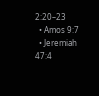2:20–23
  • Amos 9:7
  • Jeremiah 47:4